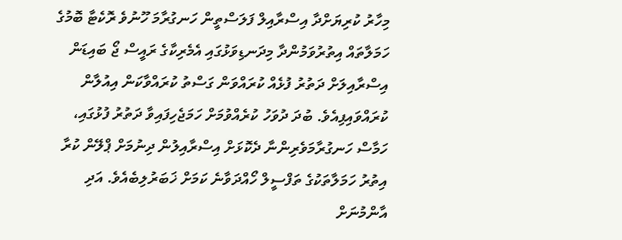މިހާރު ކުރިޔަށްދާ އިސްރާއިލް ފަލަސްތީން ހަނގުރާމަ ހޫނުވެ ރޮކެޓާ ބޮމުގެ ހަމަލާތައް އިތުރުވަމުންދާ މިދަނޑިވަޅުގައި އެމެރިކާގެ ރައީސް ޖޯ ބައިޑަން އިސްރާއިލަށް ދަތުރު ފުޅެއް ކުރައްވަން ގަސްތު ކުރައްވާކަން އިއުލާން ކުރައްވައިފިއެވެ. ބުދަ ދުވަހު ކުރެއްވުމަށް ހަމަޖެހިފައިވާ ދަތުރު ފުޅުގައި، ހަމާސް ހަނގުރާމަވެރިންނާ ދެކޮޅަށް އިސްރާއިލުން ދިނުމަށް ޕްލޭން ކުރާ އިތުރު ހަމަލާތަކުގެ ތަފްސީލް ހޯއްދަވާނެ ކަމަށް ޚަބަރުލިބެއެވެ. އަދި އާންމުނަށް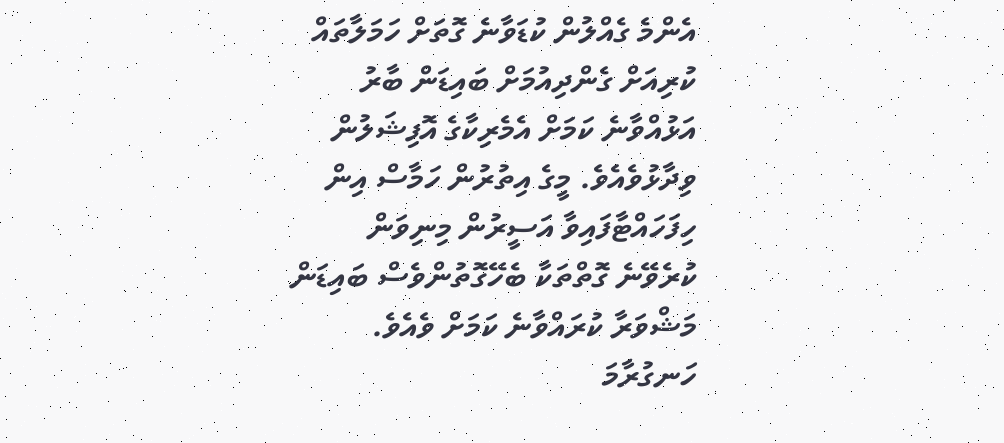އެންމެ ގެއްލުން ކުޑަވާނެ ގޮތަށް ހަމަލާތައް ކުރިއަށް ގެންދިއުމަށް ބައިޑަން ބާރު އަޅުއްވާނެ ކަމަށް އެމެރިކާގެ އޮފިޝަލުން ވިދާޅުވެއެވެ. މީގެ އިތުރުން ހަމާސް އިން ހިފަހައްޓާފައިވާ އަސީރުން މިނިވަން ކުރެވޭނެ ގޮތްތަކާ ބެހޭގޮތުންވެސް ބައިޑަން މަޝްވަރާ ކުރައްވާނެ ކަމަށް ވެއެވެ.
ހަނގުރާމަ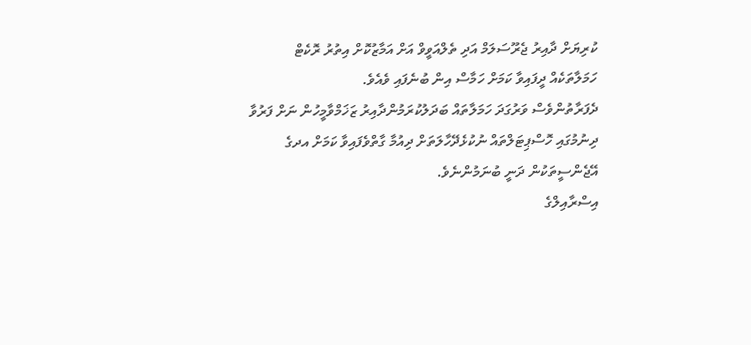ކުރިޔަށް ދާއިރު ޖެރޫސަލަމް އަދި ތެލްއަވީވް އަށް އަމާޒުކޮށް އިތުރު ރޮކެޓް ހަމަލާތަކެއް ދީފައިވާ ކަމަށް ހަމާސް އިން ބުނެފައި ވެއެވެ.
ދެފަރާތުންވެސް ވަރުގަދަ ހަމަލާތައް ބަދަލުކުރަމުންދާއިރު ޒަޚަމްވާމީހުން ނަށް ފަރުވާ ދިނުމުގައި ހޮސްޕިޓަލްތައް ނުކުޅެދޭހާލަތަށް ދިއުމާ ގާތްވެފައިވާ ކަމަށް އދގެ އޭޖެންސީތަކުން ދަނީ ބުނަމުންނެވެ.
އިސްރާއިލްގެ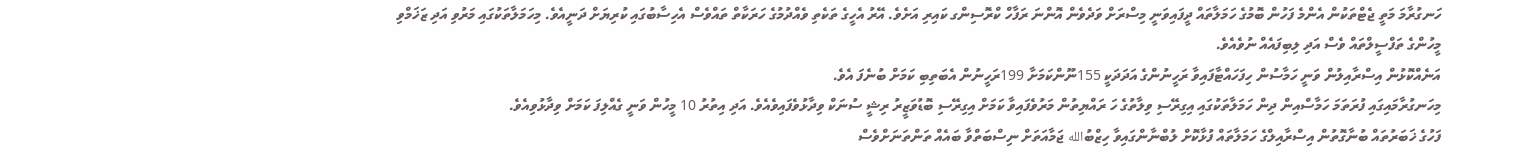ހަނގުރާމަ މަތީ ޖެޓްތަކުން އެންމެ ފަހުން ބޮމުގެ ހަމަލާތައް ދީފައިވަނީ މިސްރަށް ވަދެވެން އޮންނަ ރަފާހް ކްރޮސިންގ ކައިރި އަށެވެ. އޭރު އެހީގެ ތަކެތި ވެއްދުމުގެ ހަރަކާތް ތައްވެސް އެހިސާބުގައި ކުރިޔަށް ދަނީއެވެ. މިހަމަލާތަކުގައި މަރުވި އަދި ޒަޚަމްވި މީހުންގެ ތަފްސީލްތައް ވެސް އަދި ލިބިފައެއް ނުވެއެވެ.
އަނެއްކޮޅުން އިސްރާއިލުން ވަނީ ހަމާސުން ހިފަހައްޓާފައިވާ ރަހީނުންގެ އަދަދަކީ 155ނޫންކަމަށާ 199ރަހީނުން އެބަތިބި ކަމަށް ބުނެފަ އެވެ.
މިހަނގުރާމައިގައި ފުރަތަމަ ހަމާސްއިން ދިން ހަމަލާތަކުގައި އިގިރޭސި ވިލާތުގެ ހަ ރައްޔިތުން މަރުވެފައިވާ ކަމަށް އިގިރޭސި ބޮޑުވަޒީރު ރިޝީ ސުނަކް ވިދާޅުވެފައިވެއެވެ. އަދި އިތުރު 10 މީހުން ވަނީ ގެއްލިފަ ކަމަށް ވިދާޅުވިއެވެ.
ފަހުގެ ޚަބަރުތައް ބުނާގޮތުން އިސްރާއިލްގެ ހަމަލާތައް ފުޅާކޮށް ލުބްނާންގައިވާ ހިޒްބުالله ޖަމާއަތަށް ނިސްބަތްވާ ބައެއް ތަންތަނަށްވެސް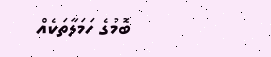ބޮމުގެ ހަމަލާތަކެއް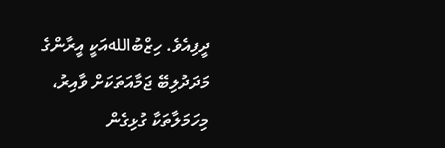ދީފިއެވެ. ހިޒްބުاللهއަކީ އީރާންގެ މަދަދުލިބޭ ޖަމާއަތަކަށް ވާއިރު، މިހަމަލާތަކާ ގުޅިގެން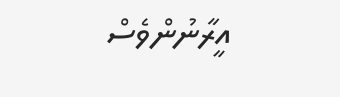އީރާނުންވެސް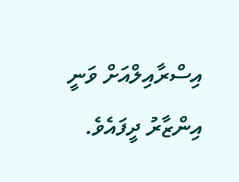އިސްރާއިލްއަށް ވަނީ އިންޒާރު ދީފައެވެ.